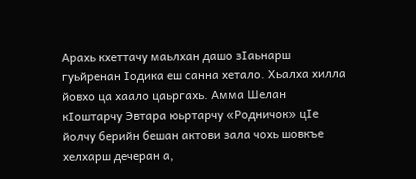Арахь кхеттачу маьлхан дашо зIаьнарш гуьйренан Iодика еш санна хетало. Хьалха хилла йовхо ца хаало цаьргахь. Амма Шелан кIоштарчу Эвтара юьртарчу «Родничок» цIе йолчу берийн бешан актови зала чохь шовкъе хелхарш дечеран а,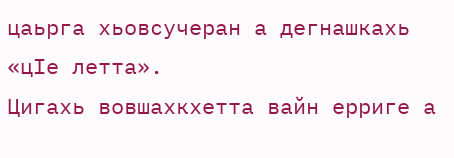цаьрга хьовсучеран а дегнашкахь «цIе летта».
Цигахь вовшахкхетта вайн ерриге а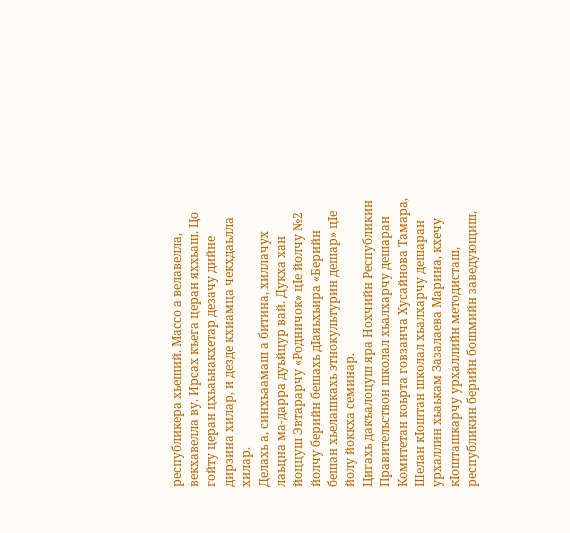республикера хьеший. Массо а велавелла, векхавелла ву. Ирсах къега церан яххьаш. Цо гойту церан цхьаьнакхетар дезачу дийне дирзина хилар, и дезде кхиамца чекхдаьлла хилар.
Делахь а, синхьаамаш а битина, хиллачух лаьцна ма-дарра дуьйцур вай. Дукха хан йоццуш Эвтарарчу «Родничок» цIе йолчу №2 йолчу берийн бешахь дIаяьхьира «Берийн бешан хьелашкахь этнокультурин дешар» цIе йолу йоккха семинар.
Цигахь дакъалоцуш яра Нохчийн Республикин Правительствон школал хьалхарчу дешаран Комитетан коьрта говзанча Хусайнова Тамара, Шелан кIоштан школал хьалхарчу дешаран урхаллин хьаькам Зазалаева Марина, кхечу кIошташкарчу урхаллийн методисташ, республикин берийн бошмийн заведующиш,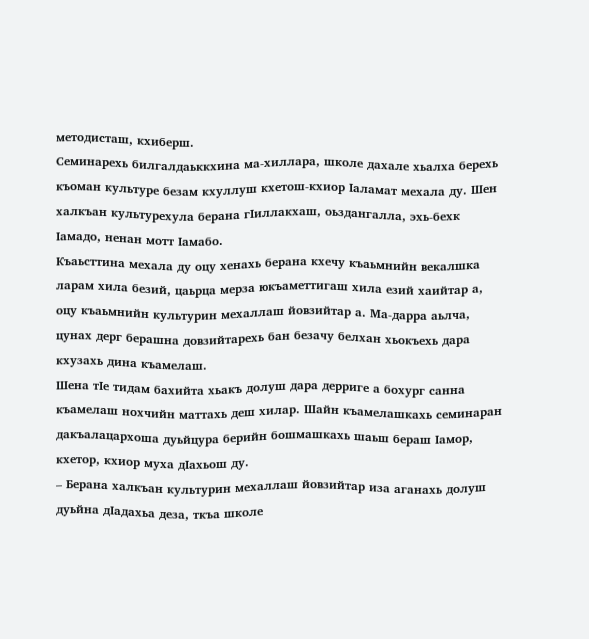методисташ, кхиберш.
Семинарехь билгалдаьккхина ма-хиллара, школе дахале хьалха берехь къоман культуре безам кхуллуш кхетош-кхиор Iаламат мехала ду. Шен халкъан культурехула берана гIиллакхаш, оьздангалла, эхь-бехк Iамадо, ненан мотт Iамабо.
Къаьсттина мехала ду оцу хенахь берана кхечу къаьмнийн векалшка ларам хила безий, цаьрца мерза юкъаметтигаш хила езий хаийтар а, оцу къаьмнийн культурин мехаллаш йовзийтар а. Ма-дарра аьлча, цунах дерг берашна довзийтарехь бан безачу белхан хьокъехь дара кхузахь дина къамелаш.
Шена тIе тидам бахийта хьакъ долуш дара дерриге а бохург санна къамелаш нохчийн маттахь деш хилар. Шайн къамелашкахь семинаран дакъалацархоша дуьйцура берийн бошмашкахь шаьш бераш Iамор, кхетор, кхиор муха дIахьош ду.
– Берана халкъан культурин мехаллаш йовзийтар иза аганахь долуш дуьйна дIадахьа деза, ткъа школе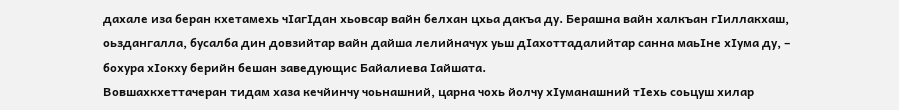дахале иза беран кхетамехь чIагIдан хьовсар вайн белхан цхьа дакъа ду. Берашна вайн халкъан гIиллакхаш, оьздангалла, бусалба дин довзийтар вайн дайша лелийначух уьш дIахоттадалийтар санна маьIне хIума ду, – бохура хIокху берийн бешан заведующис Байалиева Iайшата.
Вовшахкхеттачеран тидам хаза кечйинчу чоьнашний, царна чохь йолчу хIуманашний тIехь соьцуш хилар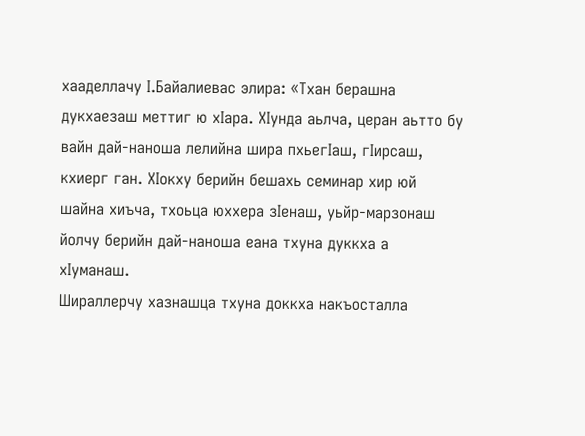хааделлачу I.Байалиевас элира: «Тхан берашна дукхаезаш меттиг ю хIара. ХIунда аьлча, церан аьтто бу вайн дай-наноша лелийна шира пхьегIаш, гIирсаш, кхиерг ган. ХIокху берийн бешахь семинар хир юй шайна хиъча, тхоьца юххера зIенаш, уьйр-марзонаш йолчу берийн дай-наноша еана тхуна дуккха а хIуманаш.
Шираллерчу хазнашца тхуна доккха накъосталла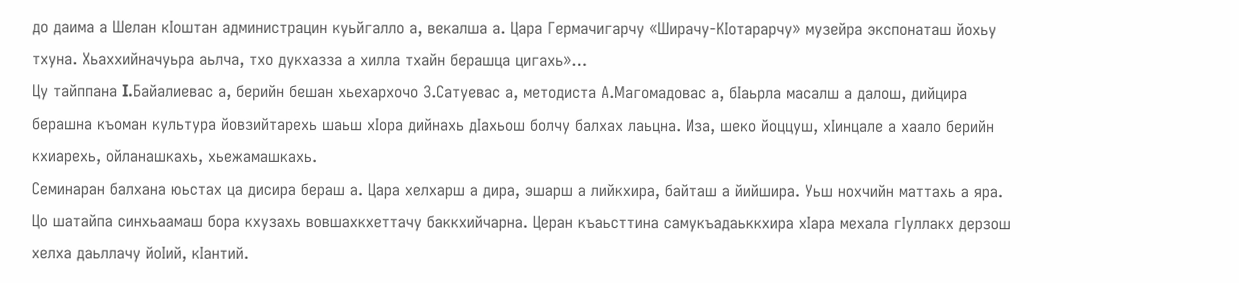до даима а Шелан кIоштан администрацин куьйгалло а, векалша а. Цара Гермачигарчу «Ширачу-КIотарарчу» музейра экспонаташ йохьу тхуна. Хьаххийначуьра аьлча, тхо дукхазза а хилла тхайн берашца цигахь»…
Цу тайппана I.Байалиевас а, берийн бешан хьехархочо З.Сатуевас а, методиста А.Магомадовас а, бIаьрла масалш а далош, дийцира берашна къоман культура йовзийтарехь шаьш хIора дийнахь дIахьош болчу балхах лаьцна. Иза, шеко йоццуш, хIинцале а хаало берийн кхиарехь, ойланашкахь, хьежамашкахь.
Семинаран балхана юьстах ца дисира бераш а. Цара хелхарш а дира, эшарш а лийкхира, байташ а йийшира. Уьш нохчийн маттахь а яра. Цо шатайпа синхьаамаш бора кхузахь вовшахкхеттачу баккхийчарна. Церан къаьсттина самукъадаьккхира хIара мехала гIуллакх дерзош хелха даьллачу йоIий, кIантий.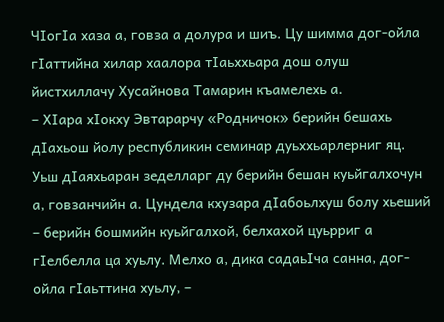ЧIогIа хаза а, говза а долура и шиъ. Цу шимма дог-ойла гIаттийна хилар хаалора тIаьххьара дош олуш йистхиллачу Хусайнова Тамарин къамелехь а.
– ХIара хIокху Эвтарарчу «Родничок» берийн бешахь дIахьош йолу республикин семинар дуьххьарлерниг яц. Уьш дIаяхьаран зеделларг ду берийн бешан куьйгалхочун а, говзанчийн а. Цундела кхузара дIабоьлхуш болу хьеший – берийн бошмийн куьйгалхой, белхахой цуьрриг а гIелбелла ца хуьлу. Мелхо а, дика садаьIча санна, дог-ойла гIаьттина хуьлу, –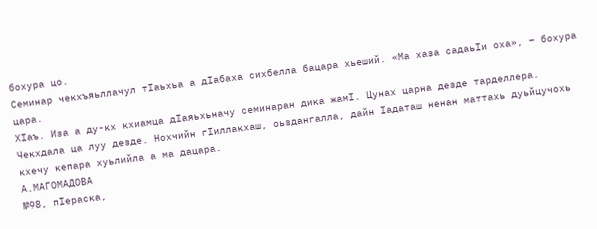бохура цо.
Семинар чекхъяьллачул тIаьхьа а дIабаха сихбелла бацара хьеший. «Ма хаза садаьIи оха», – бохура цара.
ХIаъ. Иза а ду-кх кхиамца дIаяьхьначу семинаран дика жамI. Цунах царна дезде тарделлера. Чекхдала ца луу дезде. Нохчийн гIиллакхаш, оьздангалла, дайн Iадаташ ненан маттахь дуьйцучохь кхечу кепара хуьлийла а ма дацара.
А.МАГОМАДОВА
№98, пIераска,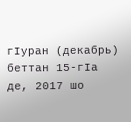гIуран (декабрь) беттан 15-гIа де, 2017 шо